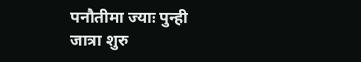पनौतीमा ज्याः पुन्ही जात्रा शुरु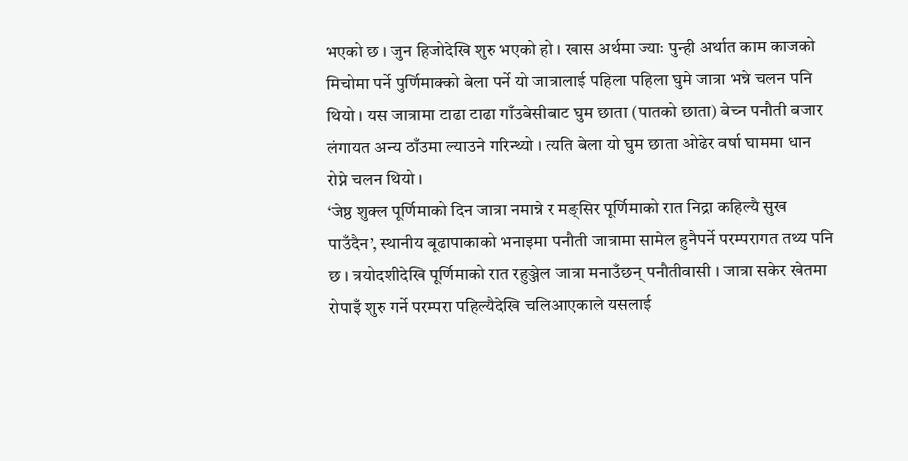भएको छ । जुन हिजोदेखि शुरु भएको हो । खास अर्थमा ज्याः पुन्ही अर्थात काम काजको मिचोमा पर्ने पुर्णिमाक्को बेला पर्ने यो जात्रालाई पहिला पहिला घुमे जात्रा भन्ने चलन पनि थियो । यस जात्रामा टाढा टाढा गाँउबेसीबाट घुम छाता (पातको छाता) बेच्न पनौती बजार लंगायत अन्य ठाँउमा ल्याउने गरिन्थ्यो । त्यति बेला यो घुम छाता ओढेर वर्षा घाममा धान रोप्ने चलन थियो ।
‘जेष्ठ शुक्ल पूर्णिमाको दिन जात्रा नमान्ने र मङ्सिर पूर्णिमाको रात निद्रा कहिल्यै सुख पाउँदैन’, स्थानीय बूढापाकाको भनाइमा पनौती जात्रामा सामेल हुनैपर्ने परम्परागत तथ्य पनि छ । त्रयोदशीदेखि पूर्णिमाको रात रहुञ्जेल जात्रा मनाउँछन् पनौतीवासी । जात्रा सकेर खेतमा रोपाइँ शुरु गर्ने परम्परा पहिल्यैदेखि चलिआएकाले यसलाई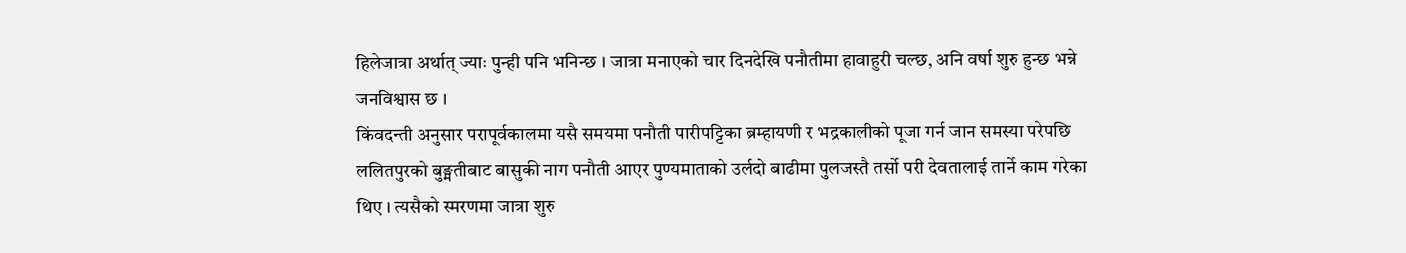हिलेजात्रा अर्थात् ज्याः पुन्ही पनि भनिन्छ । जात्रा मनाएको चार दिनदेखि पनौतीमा हावाहुरी चल्छ, अनि वर्षा शुरु हुन्छ भन्ने जनविश्वास छ ।
किंवदन्ती अनुसार परापूर्वकालमा यसै समयमा पनौती पारीपट्टिका ब्रम्हायणी र भद्रकालीको पूजा गर्न जान समस्या परेपछि ललितपुरको बुङ्मतीबाट बासुकी नाग पनौती आएर पुण्यमाताको उर्लदो बाढीमा पुलजस्तै तर्सो परी देवतालाई तार्ने काम गरेका थिए । त्यसैको स्मरणमा जात्रा शुरु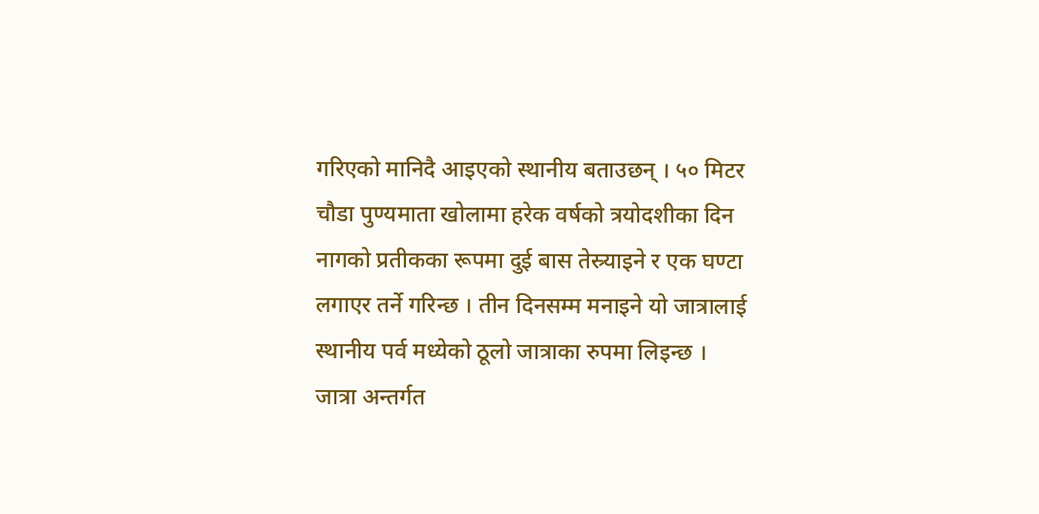गरिएको मानिदै आइएको स्थानीय बताउछन् । ५० मिटर चौडा पुण्यमाता खोलामा हरेक वर्षको त्रयोदशीका दिन नागको प्रतीकका रूपमा दुई बास तेस्र्याइने र एक घण्टा लगाएर तर्ने गरिन्छ । तीन दिनसम्म मनाइने यो जात्रालाई स्थानीय पर्व मध्येको ठूलो जात्राका रुपमा लिइन्छ । जात्रा अन्तर्गत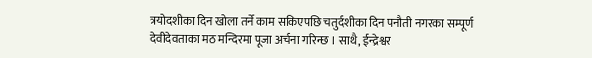त्रयोदशीका दिन खोला तर्ने काम सकिएपछि चतुर्दशीका दिन पनौती नगरका सम्पूर्ण देवीदेवताका मठ मन्दिरमा पूजा अर्चना गरिन्छ । साथै, ईन्द्रेश्वर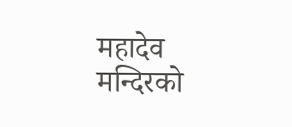महादेव मन्दिरको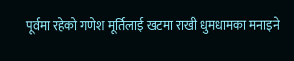पूर्वमा रहेको गणेश मूर्तिलाई खटमा राखी धुमधामका मनाइने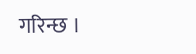गरिन्छ ।